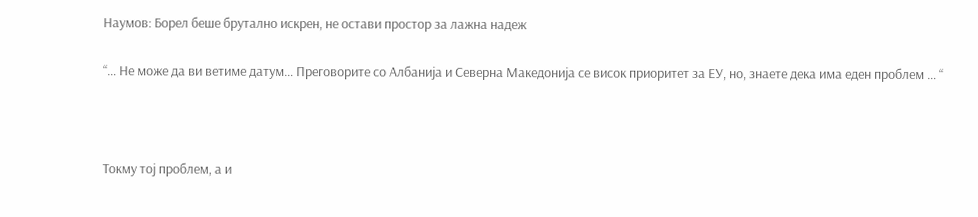Наумов: Борел беше брутално искрен, не остави простор за лажна надеж

“… Нe може да ви ветиме датум… Преговорите со Албанија и Северна Македонија се висок приоритет за ЕУ, но, знаете дека има еден проблем … “



Токму тој проблем, а и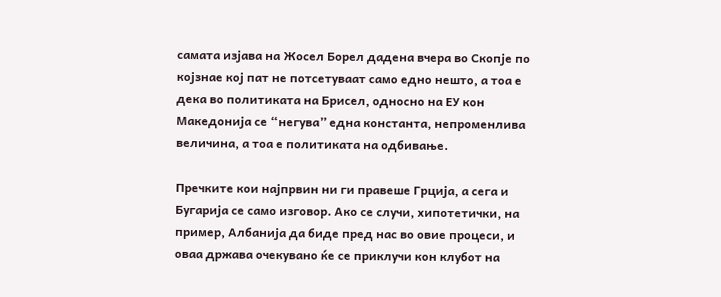самата изјава на Жосел Борел дадена вчера во Скопје по којзнае кој пат не потсетуваат само едно нешто, а тоа е дека во политиката на Брисел, односно на ЕУ кон Македонија се “негува” една константа, непроменлива величина, а тоа е политиката на одбивање.

Пречките кои најпрвин ни ги правеше Грција, а сега и Бугарија се само изговор. Ако се случи, хипотетички, на пример, Албанија да биде пред нас во овие процеси, и оваа држава очекувано ќе се приклучи кон клубот на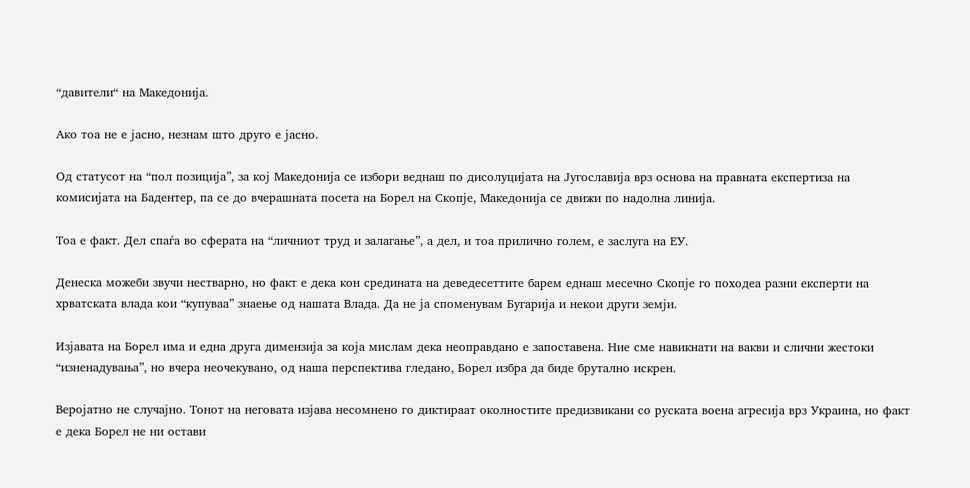“давители“ на Македонија.

Ако тоа не е јасно, незнам што друго е јасно.

Од статусот на “пол позиција”, за кој Македонија се избори веднаш по дисолуцијата на Југославија врз основа на правната експертиза на комисијата на Бадентер, па се до вчерашната посета на Борел на Скопје, Македонија се движи по надолна линија.

Тоа е факт. Дел спаѓа во сферата на “личниот труд и залагање”, а дел, и тоа прилично голем, е заслуга на ЕУ.

Денеска можеби звучи нестварно, но факт е дека кон средината на деведесеттите барем еднаш месечно Скопје го походеа разни експерти на хрватската влада кои “купуваа” знаење од нашата Влада. Да не ја споменувам Бугарија и некои други земји.

Изјавата на Борел има и една друга димензија за која мислам дека неоправдано е запоставена. Ние сме навикнати на вакви и слични жестоки “изненадувања”, но вчера неочекувано, од наша перспектива гледано, Борел избра да биде брутално искрен.

Веројатно не случајно. Тонот на неговата изјава несомнено го диктираат околностите предизвикани со руската воена агресија врз Украина, но факт е дека Борел не ни остави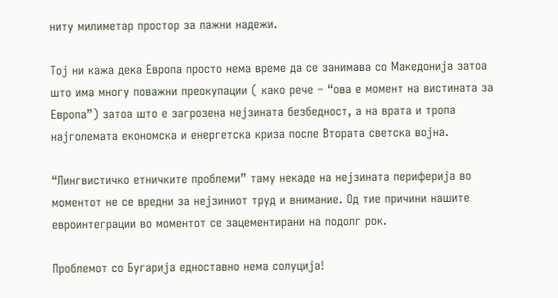ниту милиметар простор за лажни надежи.

Тој ни кажа дека Европа просто нема време да се занимава со Македонија затоа што има многу поважни преокупации ( како рече – “ова е момент на вистината за Европа”) затоа што е загрозена нејзината безбедност, а на врата и тропа најголемата економска и енергетска криза после Втората светска војна.

“Лингвистичко етничките проблеми” таму некаде на нејзината периферија во моментот не се вредни за нејзиниот труд и внимание. Од тие причини нашите евроинтеграции во моментот се зацементирани на подолг рок.

Проблемот со Бугарија едноставно нема солуција!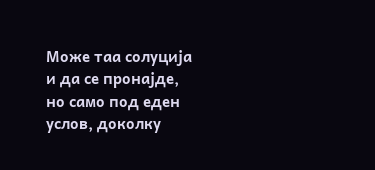Може таа солуција и да се пронајде, но само под еден услов, доколку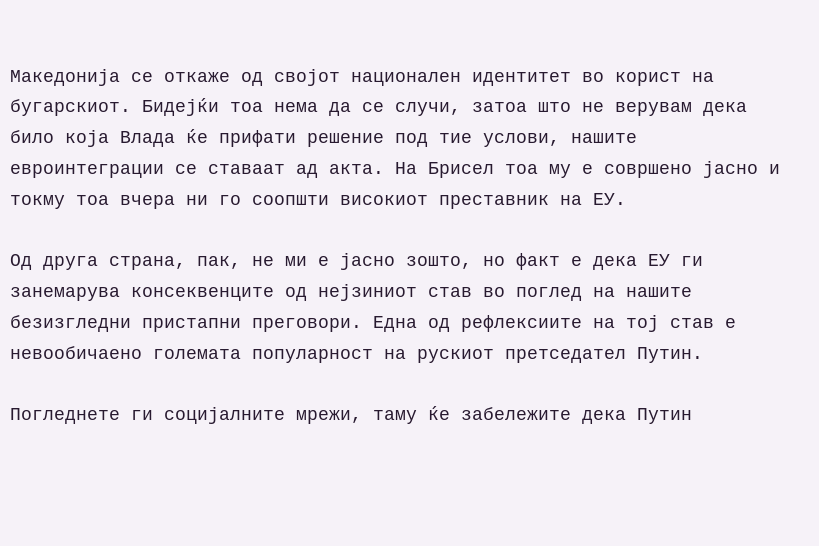Македонија се откаже од својот национален идентитет во корист на бугарскиот. Бидејќи тоа нема да се случи, затоа што не верувам дека било која Влада ќе прифати решение под тие услови, нашите евроинтеграции се ставаат ад акта. На Брисел тоа му е совршено јасно и токму тоа вчера ни го соопшти високиот преставник на ЕУ.

Од друга страна, пак, не ми е јасно зошто, но факт е дека ЕУ ги занемарува консеквенците од нејзиниот став во поглед на нашите безизгледни пристапни преговори. Една од рефлексиите на тој став е невообичаено големата популарност на рускиот претседател Путин.

Погледнете ги социјалните мрежи, таму ќе забележите дека Путин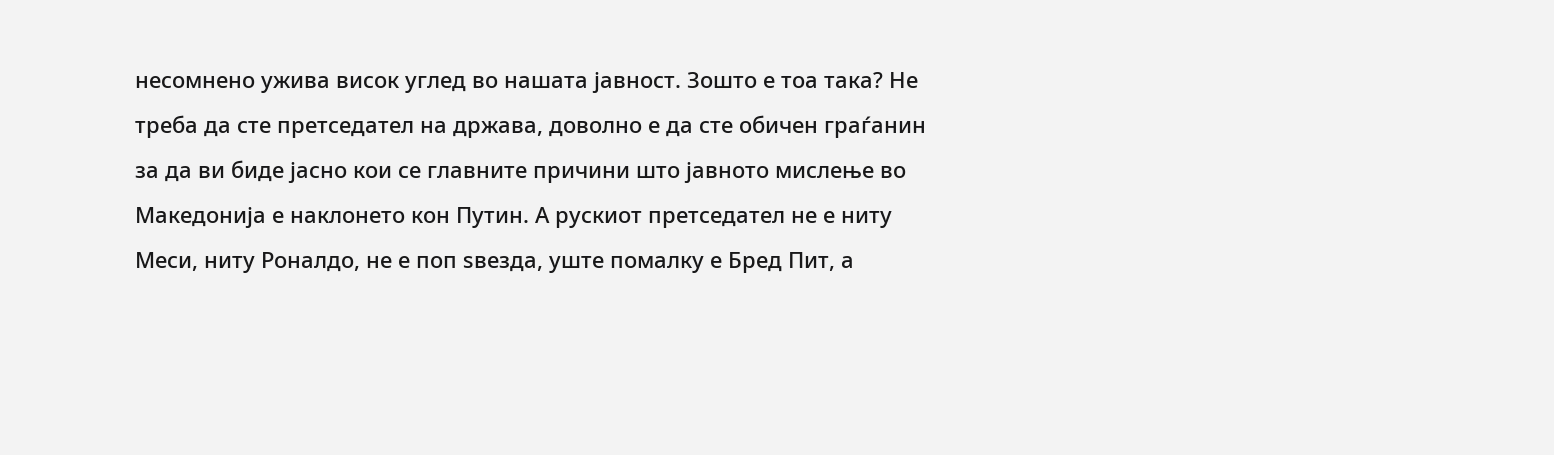несомнено ужива висок углед во нашата јавност. Зошто е тоа така? Не треба да сте претседател на држава, доволно е да сте обичен граѓанин за да ви биде јасно кои се главните причини што јавното мислење во Македонија е наклонето кон Путин. А рускиот претседател не е ниту Меси, ниту Роналдо, не е поп ѕвезда, уште помалку е Бред Пит, а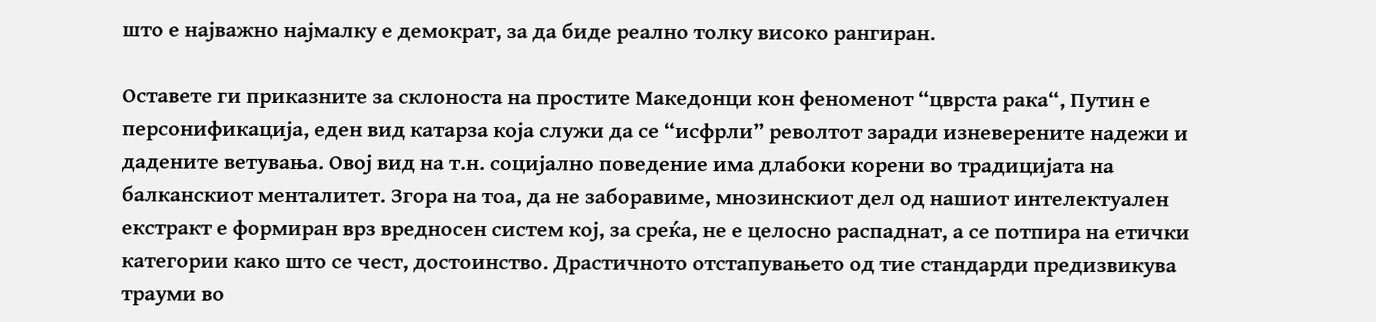што е најважно најмалку е демократ, за да биде реално толку високо рангиран.

Оставете ги приказните за склоноста на простите Македонци кон феноменот “цврста рака“, Путин е персонификација, еден вид катарза која служи да се “исфрли” револтот заради изневерените надежи и дадените ветувања. Овој вид на т.н. социјално поведение има длабоки корени во традицијата на балканскиот менталитет. Згора на тоа, да не заборавиме, мнозинскиот дел од нашиот интелектуален екстракт е формиран врз вредносен систем кој, за среќа, не е целосно распаднат, а се потпира на етички категории како што се чест, достоинство. Драстичното отстапувањето од тие стандарди предизвикува трауми во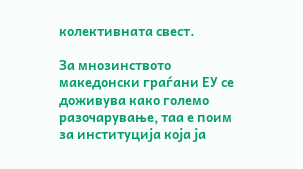колективната свест.

За мнозинството македонски граѓани ЕУ се доживува како големо разочарување, таа е поим за институција која ја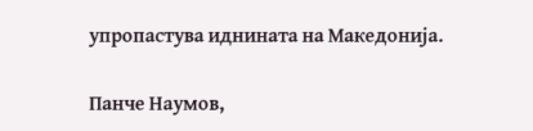упропастува иднината на Македонија.

Панче Наумов,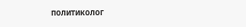политиколог